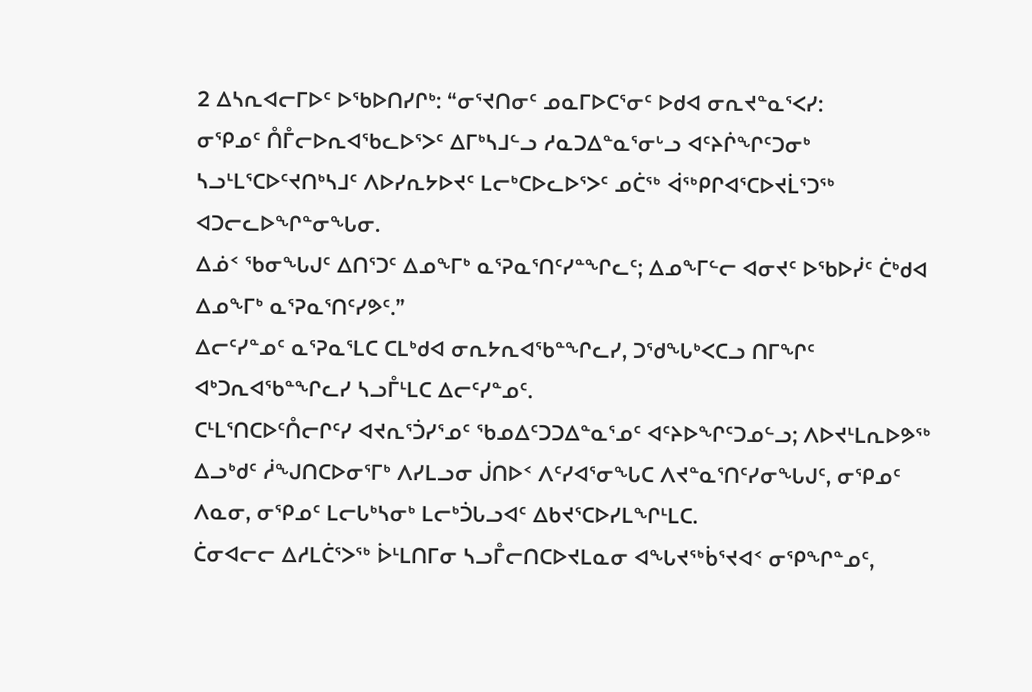2 ᐃᓴᕆᐊᓕᒥᐅᑦ ᐅᖃᐅᑎᓯᒋᒃ: “ᓂᕐᔪᑎᓂᑦ ᓄᓇᒥᐅᑕᕐᓂᑦ ᐅᑯᐊ ᓂᕆᔪᓐᓇᕐᐸᓯ:
ᓂᕿᓄᑦ ᑍᒤᓕᐅᕆᐊᖃᓚᐅᕐᐳᑦ ᐃᒥᒃᓴᒧᓪᓗ ᓱᓇᑐᐃᓐᓇᕐᓂᒡᓗ ᐊᑦᔨᒌᖏᑦᑐᓂᒃ ᓴᓗᒻᒪᕐᑕᐅᑦᔪᑎᒃᓴᒧᑦ ᐱᐅᓯᕆᔭᐅᔪᑦ ᒪᓕᒃᑕᐅᓚᐅᕐᐳᑦ ᓄᑖᖅ ᐋᖅᑭᒋᐊᕐᑕᐅᔪᒫᕐᑐᖅ ᐊᑐᓕᓚᐅᖏᓐᓂᖓᓂ.
ᐃᓅᑉ ᖃᓂᖓᒍᑦ ᐃᑎᕐᑐᑦ ᐃᓄᖕᒥᒃ ᓇᕐᕈᓇᕐᑎᑦᓯᓐᖏᓚᑦ; ᐃᓄᖕᒥᓪᓕ ᐊᓂᔪᑦ ᐅᖃᐅᓰᑦ ᑖᒃᑯᐊ ᐃᓄᖕᒥᒃ ᓇᕐᕈᓇᕐᑎᑦᓯᕗᑦ.”
ᐃᓕᑦᓯᓐᓄᑦ ᓇᕐᕈᓇᕐᒪᑕ ᑕᒪᒃᑯᐊ ᓂᕆᔭᕆᐊᖃᓐᖏᓚᓯ, ᑐᖁᖓᒃᐸᑕᓗ ᑎᒥᖏᑦ ᐊᒃᑐᕆᐊᖃᓐᖏᓚᓯ ᓴᓗᒤᒻᒪᑕ ᐃᓕᑦᓯᓐᓄᑦ.
ᑕᒻᒪᕐᑎᑕᐅᑦᑍᓕᒋᑦᓯ ᐊᔪᕆᕐᑑᓯᕐᓄᑦ ᖃᓄᐃᑦᑐᑐᐃᓐᓇᕐᓄᑦ ᐊᑦᔨᐅᖏᑦᑐᓄᓪᓗ; ᐱᐅᔪᒻᒪᕆᐅᕗᖅ ᐃᓗᒃᑯᑦ ᓲᖑᑎᑕᐅᓂᕐᒥᒃ ᐱᓯᒪᓗᓂ ᒎᑎᐅᑉ ᐱᑦᓯᐊᕐᓂᖓᑕ ᐱᔪᓐᓇᕐᑎᑦᓯᓂᖓᒍᑦ, ᓂᕿᓄᑦ ᐱᓇᓂ, ᓂᕿᓄᑦ ᒪᓕᒐᒃᓴᓂᒃ ᒪᓕᒃᑑᒐᓗᐊᑦ ᐃᑲᔪᕐᑕᐅᓯᒪᖏᒻᒪᑕ.
ᑖᓂᐊᓕᓕ ᐃᓱᒪᑖᕐᐳᖅ ᐆᒻᒪᑎᒥᓂ ᓴᓗᒤᓕᑎᑕᐅᔪᒪᓇᓂ ᐊᖓᔪᖅᑳᕐᔪᐊᑉ ᓂᕿᖏᓐᓄᑦ,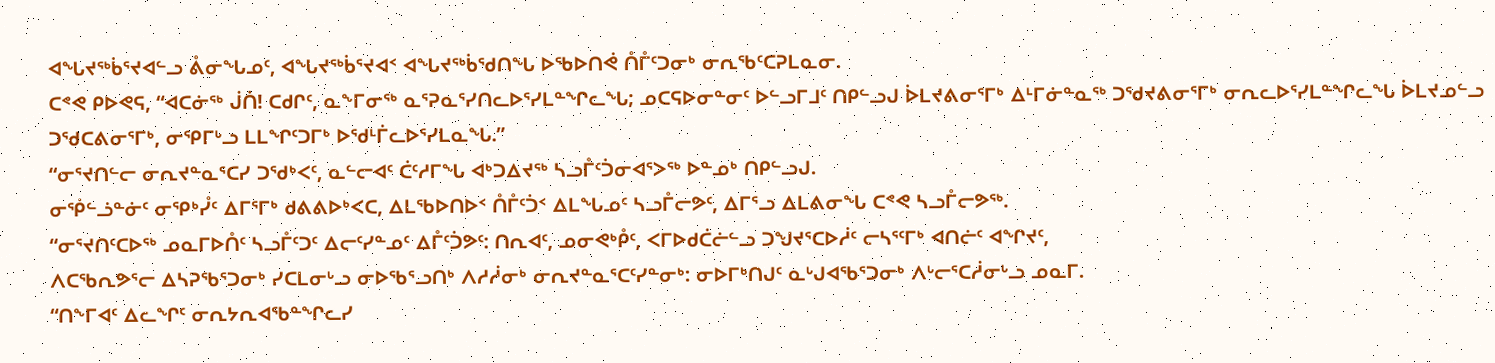ᐊᖓᔪᖅᑳᕐᔪᐊᓪᓗ ᕔᓂᖓᓄᑦ, ᐊᖓᔪᖅᑳᕐᔪᐊᑉ ᐊᖓᔪᖅᑳᖁᑎᖓ ᐅᖃᐅᑎᕚ ᑍᒤᑦᑐᓂᒃ ᓂᕆᖃᑦᑕᕈᒪᓇᓂ.
ᑕᕝᕙ ᑭᐅᕙᕋ, “ᐊᑕᓃᖅ ᒎᑏ! ᑕᑯᒋᑦ, ᓇᖕᒥᓂᖅ ᓇᕐᕈᓇᕐᓯᑎᓚᐅᕐᓯᒪᓐᖏᓚᖓ; ᓄᑕᕋᐅᓂᓐᓂᑦ ᐅᓪᓗᒥᒧᑦ ᑎᑭᓪᓗᒍ ᐆᒪᔪᕕᓂᕐᒥᒃ ᐃᒻᒥᓃᓐᓇᖅ ᑐᖁᔪᕕᓂᕐᒥᒃ ᓂᕆᓚᐅᕐᓯᒪᓐᖏᓚᖓ ᐆᒪᔪᓄᓪᓗ ᑐᖁᑕᕕᓂᕐᒥᒃ, ᓂᕿᒥᒡᓗ ᒪᒪᖏᑦᑐᒥᒃ ᐅᖁᒻᒦᓚᐅᕐᓯᒪᓇᖓ.”
“ᓂᕐᔪᑎᓪᓕ ᓂᕆᔪᓐᓇᕐᑕᓯ ᑐᖁᒃᐸᑦ, ᓇᓪᓕᐊᑦ ᑖᑦᓱᒥᖓ ᐊᒃᑐᐃᔪᖅ ᓴᓗᒤᑦᑑᓂᐊᕐᐳᖅ ᐅᓐᓄᒃ ᑎᑭᓪᓗᒍ.
ᓂᖀᓪᓘᓐᓃᑦ ᓂᕿᒃᓮᑦ ᐃᒥᕐᒥᒃ ᑯᕕᕕᐅᒃᐸᑕ, ᐃᒪᖃᐅᑎᐅᑉ ᑍᒤᑦᑑᑉ ᐃᒪᖓᓄᑦ ᓴᓗᒤᓕᕗᑦ, ᐃᒥᕐᓗ ᐃᒪᕕᓂᖓ ᑕᕝᕙ ᓴᓗᒤᓕᕗᖅ.
“ᓂᕐᔪᑎᑦᑕᐅᖅ ᓄᓇᒥᐅᑍᑦ ᓴᓗᒤᑦᑐᑦ ᐃᓕᑦᓯᓐᓄᑦ ᐃᒤᑦᑑᕗᑦ: ᑎᕆᐊᑦ, ᓄᓂᕙᒃᑬᑦ, ᐸᒥᐅᑯᑖᓖᓪᓗ ᑐᖑᔪᕐᑕᐅᓲᑦ ᓕᓴᕐᑦᒥᒃ ᐊᑎᓖᑦ ᐊᖏᔪᑦ,
ᐱᑕᖃᕆᕗᕐᓕ ᐃᓴᕈᖃᕐᑐᓂᒃ ᓯᑕᒪᓂᒡᓗ ᓂᐅᖃᕐᓗᑎᒃ ᐱᓱᓲᓂᒃ ᓂᕆᔪᓐᓇᕐᑕᑦᓯᓐᓂᒃ: ᓂᐅᒥᒃᑎᒍᑦ ᓇᒡᒍᐊᖃᕐᑐᓂᒃ ᐱᒡᓕᕐᑕᓲᓂᒡᓗ ᓄᓇᒥ.
“ᑎᖕᒥᐊᑦ ᐃᓚᖏᑦ ᓂᕆᔭᕆᐊᖃᓐᖏᓚᓯ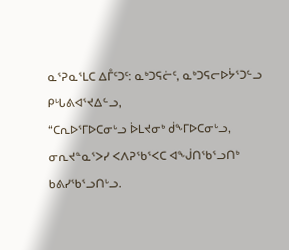ᓇᕐᕈᓇᕐᒪᑕ ᐃᒤᑦᑐᑦ: ᓇᒃᑐᕋᓖᑦ, ᓇᒃᑐᕋᓕᐅᔮᕐᑐᓪᓗ ᑭᒡᒐᕕᐊᕐᔪᐃᓪᓗ,
“ᑕᕆᐅᕐᒥᐅᑕᓂᒡᓗ ᐆᒪᔪᓂᒃ ᑰᖕᒥᐅᑕᓂᒡᓗ, ᓂᕆᔪᓐᓇᕐᐳᓯ ᐸᐱᕈᖃᕐᐸᑕ ᐊᖒᑎᖃᕐᓗᑎᒃ ᑲᕕᓯᖃᕐᓗᑎᒡᓗ.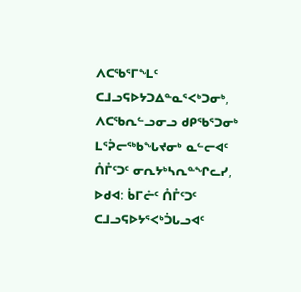ᐱᑕᖃᕐᒥᖕᒪᑦ ᑕᒧᓗᕋᐅᔭᑐᐃᓐᓇᕐᐸᒃᑐᓂᒃ, ᐱᑕᖃᕆᓪᓗᓂᓗ ᑯᑭᖃᕐᑐᓂᒃ ᒪᕐᕉᓕᖅᑲᖓᔪᓂᒃ ᓇᓪᓕᐊᑦ ᑍᒤᑦᑐᑦ ᓂᕆᔭᒃᓴᕆᓐᖏᓚᓯ, ᐅᑯᐊ: ᑳᒥᓖᑦ ᑍᒤᑦᑐᑦ ᑕᒧᓗᕋᐅᔭᕐᐸᒃᑑᒐᓗᐊᑦ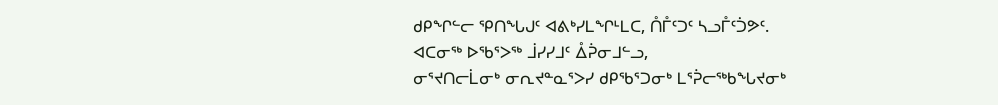ᑯᑭᖏᓪᓕ ᕿᑎᖓᒍᑦ ᐊᕕᒃᓯᒪᖏᒻᒪᑕ, ᑍᒤᑦᑐᑦ ᓴᓗᒤᑦᑑᕗᑦ.
ᐊᑕᓂᖅ ᐅᖃᕐᐳᖅ ᒨᓯᓯᒧᑦ ᐂᕉᓂᒧᓪᓗ,
ᓂᕐᔪᑎᓕᒫᓂᒃ ᓂᕆᔪᓐᓇᕐᐳᓯ ᑯᑭᖃᕐᑐᓂᒃ ᒪᕐᕉᓕᖅᑲᖓᔪᓂᒃ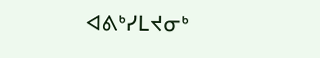ᐊᕕᒃᓯᒪᔪᓂᒃ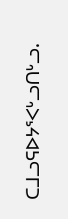ᑕᒧᓗᕋᐅᔭᕐᐸᒡᓗᑎᒡᓗ.